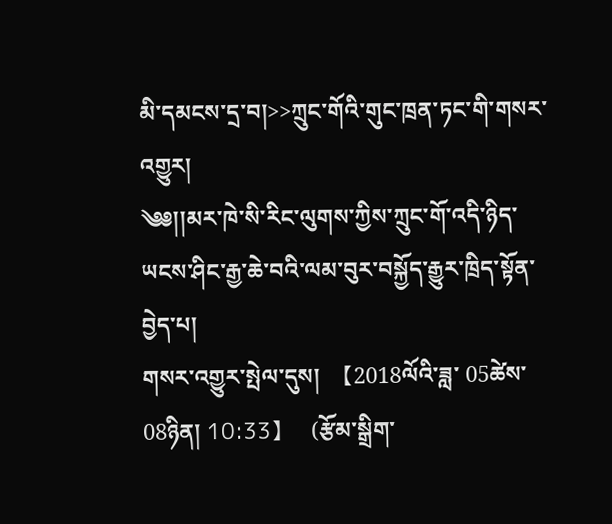མི་དམངས་དྲ་བ།>>ཀྲུང་གོའི་གུང་ཁྲན་ཏང་གི་གསར་འགྱུར།
༄༅།།མར་ཁེ་སི་རིང་ལུགས་ཀྱིས་ཀྲུང་གོ་འདི་ཉིད་ཡངས་ཤིང་རྒྱ་ཆེ་བའི་ལམ་བུར་བསྐྱོད་རྒྱུར་ཁྲིད་སྟོན་བྱེད་པ།
གསར་འགྱུར་སྤེལ་དུས།  【2018ལོའི་ཟླ་ 05ཚེས་08ཉིན། 10:33】   (རྩོམ་སྒྲིག་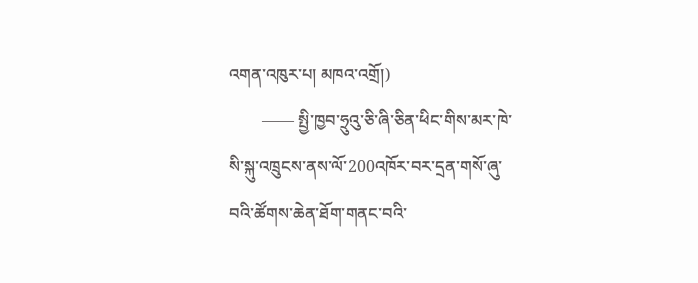འགན་འཁུར་པ། མཁའ་འགྲོ།)
        —— སྤྱི་ཁྱབ་ཧྲུའུ་ཅི་ཞི་ཅིན་ཕིང་གིས་མར་ཁེ་སི་སྐུ་འཁྲུངས་ནས་ལོ་200འཁོར་བར་དྲན་གསོ་ཞུ་བའི་ཚོགས་ཆེན་ཐོག་གནང་བའི་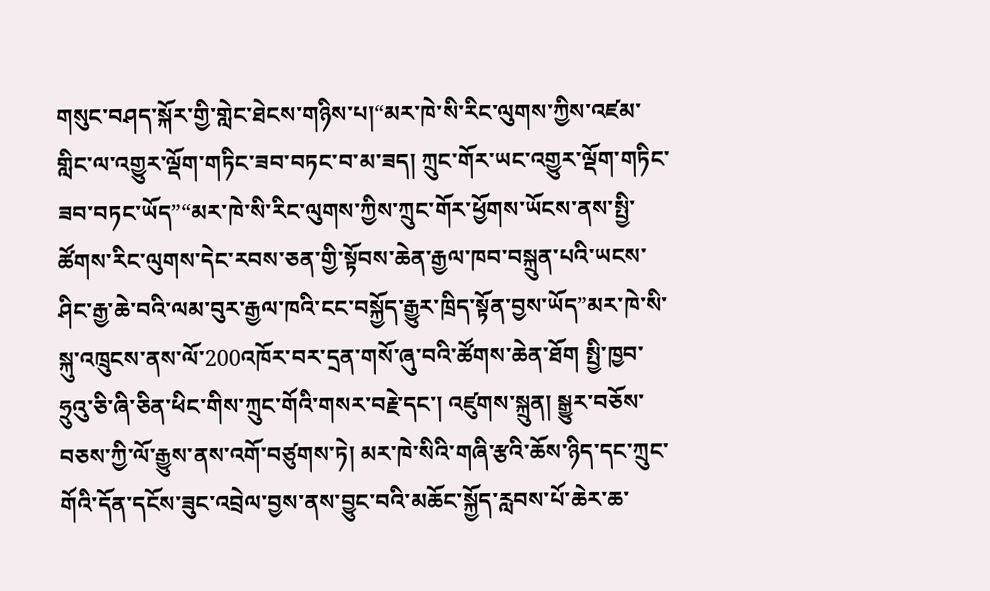གསུང་བཤད་སྐོར་གྱི་གླེང་ཐེངས་གཉིས་པ།“མར་ཁེ་སི་རིང་ལུགས་ཀྱིས་འཛམ་གླིང་ལ་འགྱུར་ལྡོག་གཏིང་ཟབ་བཏང་བ་མ་ཟད། ཀྲུང་གོར་ཡང་འགྱུར་ལྡོག་གཏིང་ཟབ་བཏང་ཡོད”“མར་ཁེ་སི་རིང་ལུགས་ཀྱིས་ཀྲུང་གོར་ཕྱོགས་ཡོངས་ནས་སྤྱི་ཚོགས་རིང་ལུགས་དེང་རབས་ཅན་གྱི་སྟོབས་ཆེན་རྒྱལ་ཁབ་བསྐྲུན་པའི་ཡངས་ཤིང་རྒྱ་ཆེ་བའི་ལམ་བུར་རྒྱལ་ཁའི་ངང་བསྐྱོད་རྒྱུར་ཁྲིད་སྟོན་བྱས་ཡོད”མར་ཁེ་སི་སྐུ་འཁྲུངས་ནས་ལོ་200འཁོར་བར་དྲན་གསོ་ཞུ་བའི་ཚོགས་ཆེན་ཐོག སྤྱི་ཁྱབ་ཧྲུའུ་ཅི་ཞི་ཅིན་ཕིང་གིས་ཀྲུང་གོའི་གསར་བརྗེ་དང་། འཛུགས་སྐྲུན། སྒྱུར་བཅོས་བཅས་ཀྱི་ལོ་རྒྱུས་ནས་འགོ་བཙུགས་ཏེ། མར་ཁེ་སིའི་གཞི་རྩའི་ཆོས་ཉིད་དང་ཀྲུང་གོའི་དོན་དངོས་ཟུང་འབྲེལ་བྱས་ནས་བྱུང་བའི་མཆོང་སྐྱོད་རླབས་པོ་ཆེར་ཆ་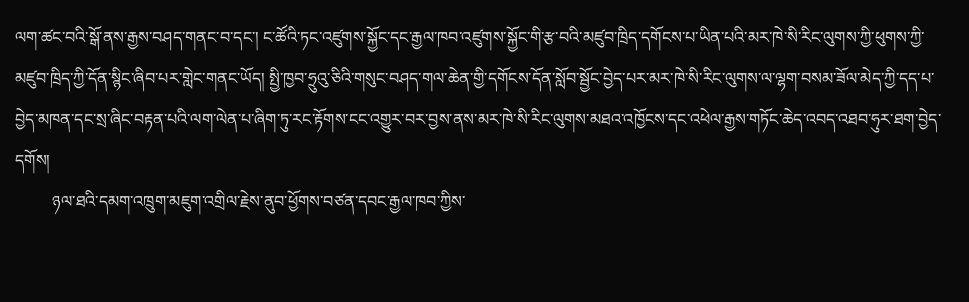ལག་ཚང་བའི་སྒོ་ནས་རྒྱས་བཤད་གནང་བ་དང་། ང་ཚོའི་ཏང་འཛུགས་སྐྱོང་དང་རྒྱལ་ཁབ་འཛུགས་སྐྱོང་གི་རྩ་བའི་མཛུབ་ཁྲིད་དགོངས་པ་ཡིན་པའི་མར་ཁེ་སི་རིང་ལུགས་ཀྱི་ཕུགས་ཀྱི་མཛུབ་ཁྲིད་ཀྱི་དོན་སྙིང་ཞིབ་པར་གླེང་གནང་ཡོད། སྤྱི་ཁྱབ་ཧྲུའུ་ཅིའི་གསུང་བཤད་གལ་ཆེན་གྱི་དགོངས་དོན་སློབ་སྦྱོང་བྱེད་པར་མར་ཁེ་སི་རིང་ལུགས་ལ་ལྷག་བསམ་ཟོལ་མེད་ཀྱི་དད་པ་བྱེད་མཁན་དང་སྲ་ཞིང་བརྟན་པའི་ལག་ལེན་པ་ཞིག་ཏུ་རང་རྟོགས་ངང་འགྱུར་བར་བྱས་ནས་མར་ཁེ་སི་རིང་ལུགས་མཐའ་འཁྱོངས་དང་འཕེལ་རྒྱས་གཏོང་ཆེད་འབད་འཐབ་ཧུར་ཐག་བྱེད་དགོས།
         ཉལ་ཐའི་དམག་འཁྲུག་མཇུག་འགྲིལ་རྗེས་ནུབ་ཕྱོགས་བཙན་དབང་རྒྱལ་ཁབ་ཀྱིས་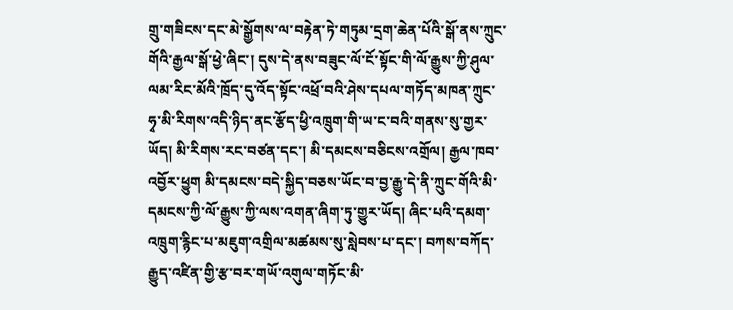གྲུ་གཟིངས་དང་མེ་སྒྱོགས་ལ་བརྟེན་ཏེ་གཏུམ་དྲག་ཆེན་པོའི་སྒོ་ནས་ཀྲུང་གོའི་རྒྱལ་སྒོ་ཕྱེ་ཞིང་། དུས་དེ་ནས་བཟུང་ལོ་ངོ་སྟོང་གི་ལོ་རྒྱུས་ཀྱི་ཤུལ་ལམ་རིང་མོའི་ཁྲོད་དུ་འོད་སྟོང་འཕྲོ་བའི་ཤེས་དཔལ་གཏོད་མཁན་ཀྲུང་ཧྭ་མི་རིགས་འདི་ཉིད་ནང་རྩོད་ཕྱི་འཁྲུག་གི་ཡ་ང་བའི་གནས་སུ་གྱར་ཡོད། མི་རིགས་རང་བཙན་དང་། མི་དམངས་བཅིངས་འགྲོལ། རྒྱལ་ཁབ་འབྱོར་ཕྱུག མི་དམངས་བདེ་སྐྱིད་བཅས་ཡོང་བ་བྱ་རྒྱུ་དེ་ནི་ཀྲུང་གོའི་མི་དམངས་ཀྱི་ལོ་རྒྱུས་ཀྱི་ལས་འགན་ཞིག་ཏུ་གྱུར་ཡོད། ཞིང་པའི་དམག་འཁྲུག་རྙིང་པ་མཇུག་འགྲིལ་མཚམས་སུ་སླེབས་པ་དང་། བཀས་བཀོད་རྒྱུད་འཛིན་གྱི་རྩ་བར་གཡོ་འགུལ་གཏོང་མི་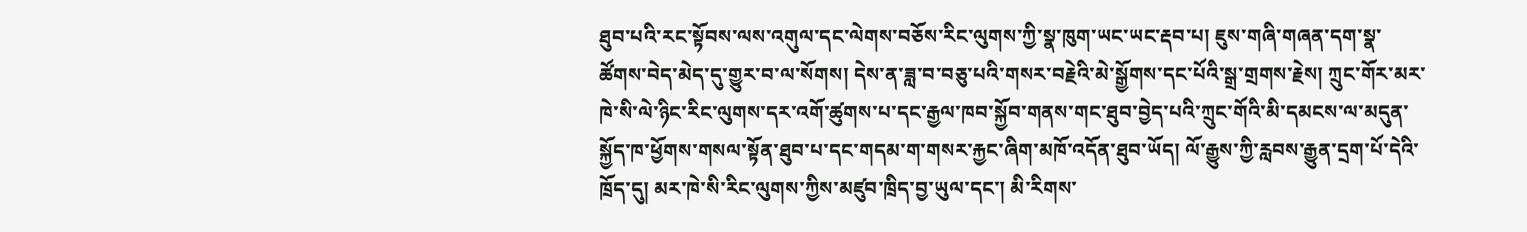ཐུབ་པའི་རང་སྟོབས་ལས་འགུལ་དང་ལེགས་བཅོས་རིང་ལུགས་ཀྱི་སྣ་ཁུག་ཡང་ཡང་རྡབ་པ། ཇུས་གཞི་གཞན་དག་སྣ་ཚོགས་བེད་མེད་དུ་གྱུར་བ་ལ་སོགས། དེས་ན་ཟླ་བ་བཅུ་པའི་གསར་བརྗེའི་མེ་སྒྱོགས་དང་པོའི་སྒྲ་གྲགས་རྗེས། ཀྲུང་གོར་མར་ཁེ་སི་ལེ་ཉིང་རིང་ལུགས་དར་འགོ་ཚུགས་པ་དང་རྒྱལ་ཁབ་སྐྱོབ་གནས་གང་ཐུབ་བྱེད་པའི་ཀྲུང་གོའི་མི་དམངས་ལ་མདུན་སྐྱོད་ཁ་ཕྱོགས་གསལ་སྟོན་ཐུབ་པ་དང་གདམ་ག་གསར་རྐྱང་ཞིག་མཁོ་འདོན་ཐུབ་ཡོད། ལོ་རྒྱུས་ཀྱི་རླབས་རྒྱུན་དྲག་པོ་དེའི་ཁྲོད་དུ། མར་ཁེ་སི་རིང་ལུགས་ཀྱིས་མཛུབ་ཁྲིད་བྱ་ཡུལ་དང་། མི་རིགས་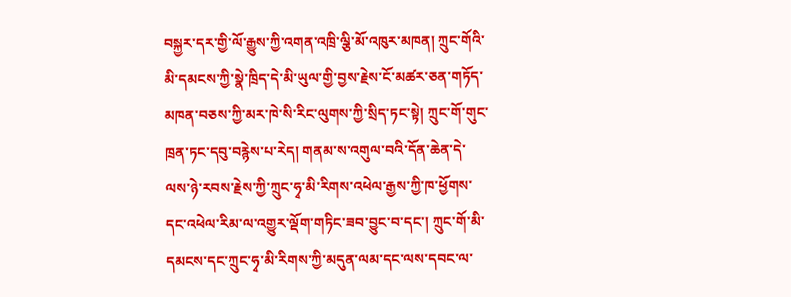བསྐྱར་དར་གྱི་ལོ་རྒྱུས་ཀྱི་འགན་འཁྲི་ལྕི་མོ་འཁུར་མཁན། ཀྲུང་གོའི་མི་དམངས་ཀྱི་སྣེ་ཁྲིད་དེ་མི་ཡུལ་གྱི་བྱས་རྗེས་ངོ་མཚར་ཅན་གཏོད་མཁན་བཅས་ཀྱི་མར་ཁེ་སི་རིང་ལུགས་ཀྱི་སྲིད་ཏང་སྟེ། ཀྲུང་གོ་གུང་ཁྲན་ཏང་དབུ་བརྙེས་པ་རེད། གནམ་ས་འགུལ་བའི་དོན་ཆེན་དེ་ལས་ཉེ་རབས་རྗེས་ཀྱི་ཀྲུང་ཧྭ་མི་རིགས་འཕེལ་རྒྱས་ཀྱི་ཁ་ཕྱོགས་དང་འཕེལ་རིམ་ལ་འགྱུར་ལྡོག་གཏིང་ཟབ་བྱུང་བ་དང་། ཀྲུང་གོ་མི་དམངས་དང་ཀྲུང་ཧྭ་མི་རིགས་ཀྱི་མདུན་ལམ་དང་ལས་དབང་ལ་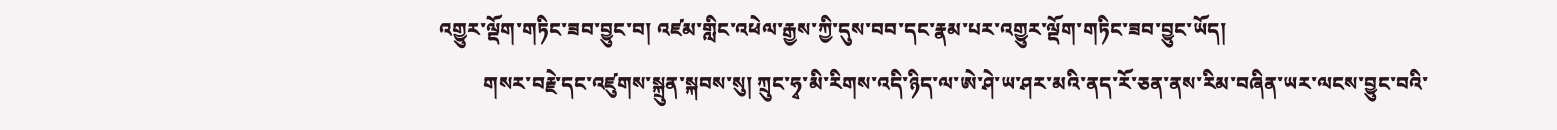འགྱུར་ལྡོག་གཏིང་ཟབ་བྱུང་བ། འཛམ་གླིང་འཕེལ་རྒྱས་ཀྱི་དུས་བབ་དང་རྣམ་པར་འགྱུར་ལྡོག་གཏིང་ཟབ་བྱུང་ཡོད།
         གསར་བརྗེ་དང་འཛུགས་སྐྲུན་སྐབས་སུ། ཀྲུང་ཧྭ་མི་རིགས་འདི་ཉིད་ལ་ཨེ་ཤེ་ཡ་ཤར་མའི་ནད་རོ་ཅན་ནས་རིམ་བཞིན་ཡར་ལངས་བྱུང་བའི་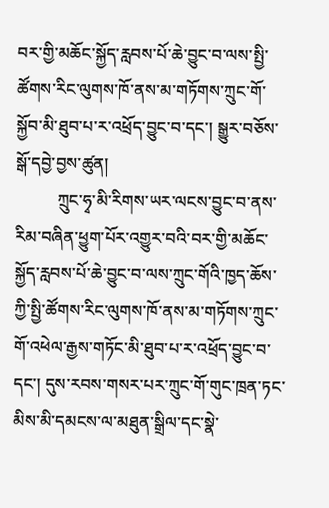བར་གྱི་མཆོང་སྐྱོད་རླབས་པོ་ཆེ་བྱུང་བ་ལས་སྤྱི་ཚོགས་རིང་ལུགས་ཁོ་ནས་མ་གཏོགས་ཀྲུང་གོ་སྐྱོབ་མི་ཐུབ་པ་ར་འཕྲོད་བྱུང་བ་དང་། སྒྱུར་བཅོས་སྒོ་དབྱེ་བྱས་ཚུན།
          ཀྲུང་ཧྭ་མི་རིགས་ཡར་ལངས་བྱུང་བ་ནས་རིམ་བཞིན་ཕྱུག་པོར་འགྱུར་བའི་བར་གྱི་མཆོང་སྐྱོད་རླབས་པོ་ཆེ་བྱུང་བ་ལས་ཀྲུང་གོའི་ཁྱད་ཆོས་ཀྱི་སྤྱི་ཚོགས་རིང་ལུགས་ཁོ་ནས་མ་གཏོགས་ཀྲུང་གོ་འཕེལ་རྒྱས་གཏོང་མི་ཐུབ་པ་ར་འཕྲོད་བྱུང་བ་དང་། དུས་རབས་གསར་པར་ཀྲུང་གོ་གུང་ཁྲན་ཏང་མིས་མི་དམངས་ལ་མཐུན་སྒྲིལ་དང་སྣེ་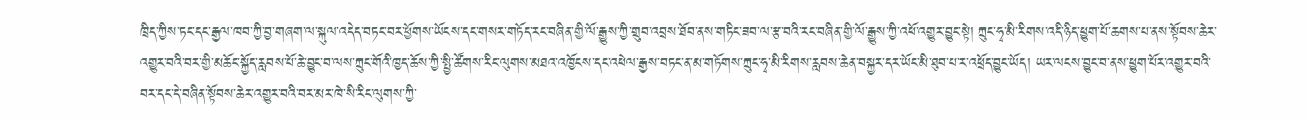ཁྲིད་ཀྱིས་ཏང་དང་རྒྱལ་ཁབ་ཀྱི་བྱ་གཞག་ལ་སྐུལ་འདེད་བཏང་བར་ཕྱོགས་ཡོངས་དང་གསར་གཏོད་རང་བཞིན་གྱི་ལོ་རྒྱུས་ཀྱི་གྲུབ་འབྲས་ཐོབ་ནས་གཏིང་ཟབ་ལ་རྩ་བའི་རང་བཞིན་གྱི་ལོ་རྒྱུས་ཀྱི་འཕོ་འགྱུར་བྱུང་སྟེ། ཀྲུང་ཧྭ་མི་རིགས་འདི་ཉིད་ཕྱུག་པོ་ཆགས་པ་ནས་སྟོབས་ཆེར་འགྱུར་བའི་བར་གྱི་མཆོང་སྐྱོད་རླབས་པོ་ཆེ་བྱུང་བ་ལས་ཀྲུང་གོའི་ཁྱད་ཆོས་ཀྱི་སྤྱི་ཚོགས་རིང་ལུགས་མཐའ་འཁྱོངས་དང་འཕེལ་རྒྱས་བཏང་ན་མ་གཏོགས་ཀྲུང་ཧྭ་མི་རིགས་རླབས་ཆེན་བསྐྱར་དར་ཡོང་མི་ཐུབ་པ་ར་འཕྲོད་བྱུང་ཡོད། ཡར་ལངས་བྱུང་བ་ནས་ཕྱུག་པོར་འགྱུར་བའི་བར་དང་དེ་བཞིན་སྟོབས་ཆེར་འགྱུར་བའི་བར་མར་ཁེ་སི་རིང་ལུགས་ཀྱི་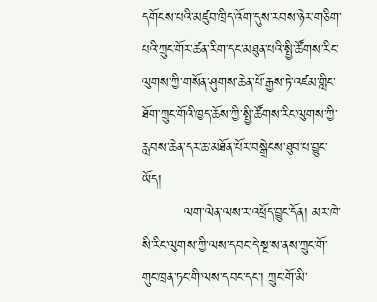དགོངས་པའི་མཛུབ་ཁྲིད་འོག་དུས་རབས་ཉེར་གཅིག་པའི་ཀྲུང་གོར་ཚན་རིག་དང་མཐུན་པའི་སྤྱི་ཚོགས་རིང་ལུགས་ཀྱི་གསོན་ཤུགས་ཆེན་པོ་རྒྱས་ཏེ་འཛམ་གླིང་ཐོག་ཀྲུང་གོའི་ཁྱད་ཆོས་ཀྱི་སྤྱི་ཚོགས་རིང་ལུགས་ཀྱི་རླབས་ཆེན་དར་ཆ་མཐོན་པོར་བསྒྲེངས་ཐུབ་པ་བྱུང་ཡོད།
         ལག་ལེན་ལས་ར་འཕྲོད་བྱུང་དོན། མར་ཁེ་སི་རིང་ལུགས་ཀྱི་ལས་དབང་དེ་སྔ་ས་ནས་ཀྲུང་གོ་གུང་ཁྲན་ཏང་གི་ལས་དབང་དང་། ཀྲུང་གོ་མི་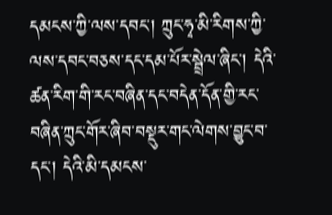དམངས་ཀྱི་ལས་དབང་། ཀྲུང་ཧྭ་མི་རིགས་ཀྱི་ལས་དབང་བཅས་དང་དམ་པོར་སྦྲེལ་ཞིང་། དེའི་ཚན་རིག་གི་རང་བཞིན་དང་བདེན་དོན་གྱི་རང་བཞིན་ཀྲུང་གོར་ཞིབ་བསྡུར་གང་ལེགས་བྱུང་བ་དང་། དེའི་མི་དམངས་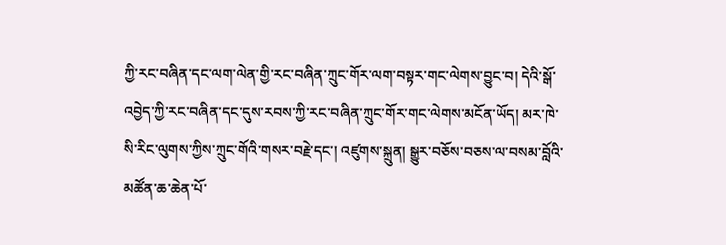ཀྱི་རང་བཞིན་དང་ལག་ལེན་གྱི་རང་བཞིན་ཀྲུང་གོར་ལག་བསྟར་གང་ལེགས་བྱུང་བ། དེའི་སྒོ་འབྱེད་ཀྱི་རང་བཞིན་དང་དུས་རབས་ཀྱི་རང་བཞིན་ཀྲུང་གོར་གང་ལེགས་མངོན་ཡོད། མར་ཁེ་སི་རིང་ལུགས་ཀྱིས་ཀྲུང་གོའི་གསར་བརྗེ་དང་། འཛུགས་སྐྲུན། སྒྱུར་བཅོས་བཅས་ལ་བསམ་བློའི་མཚོན་ཆ་ཆེན་པོ་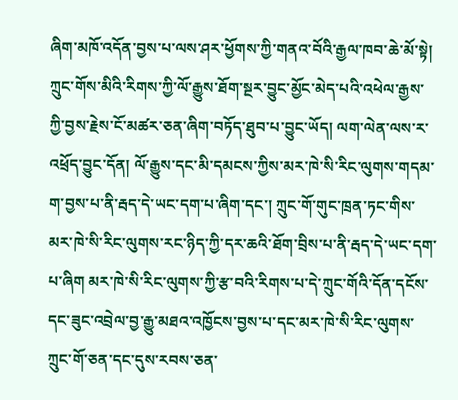ཞིག་མཁོ་འདོན་བྱས་པ་ལས་ཤར་ཕྱོགས་ཀྱི་གནའ་བོའི་རྒྱལ་ཁབ་ཆེ་མོ་སྟེ། ཀྲུང་གོས་མིའི་རིགས་ཀྱི་ལོ་རྒྱུས་ཐོག་སྔར་བྱུང་མྱོང་མེད་པའི་འཕེལ་རྒྱས་ཀྱི་བྱས་རྗེས་ངོ་མཚར་ཅན་ཞིག་བཏོད་ཐུབ་པ་བྱུང་ཡོད། ལག་ལེན་ལས་ར་འཕྲོད་བྱུང་དོན། ལོ་རྒྱུས་དང་མི་དམངས་ཀྱིས་མར་ཁེ་སི་རིང་ལུགས་གདམ་ག་བྱས་པ་ནི་རྦད་དེ་ཡང་དག་པ་ཞིག་དང་། ཀྲུང་གོ་གུང་ཁྲན་ཏང་གིས་མར་ཁེ་སི་རིང་ལུགས་རང་ཉིད་ཀྱི་དར་ཆའི་ཐོག་བྲིས་པ་ནི་རྦད་དེ་ཡང་དག་པ་ཞིག མར་ཁེ་སི་རིང་ལུགས་ཀྱི་རྩ་བའི་རིགས་པ་དེ་ཀྲུང་གོའི་དོན་དངོས་དང་ཟུང་འབྲེལ་བྱ་རྒྱུ་མཐའ་འཁྱོངས་བྱས་པ་དང་མར་ཁེ་སི་རིང་ལུགས་ཀྲུང་གོ་ཅན་དང་དུས་རབས་ཅན་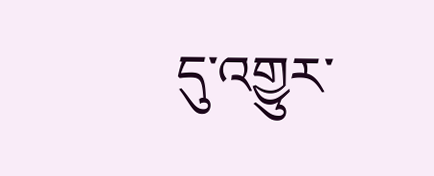དུ་འགྱུར་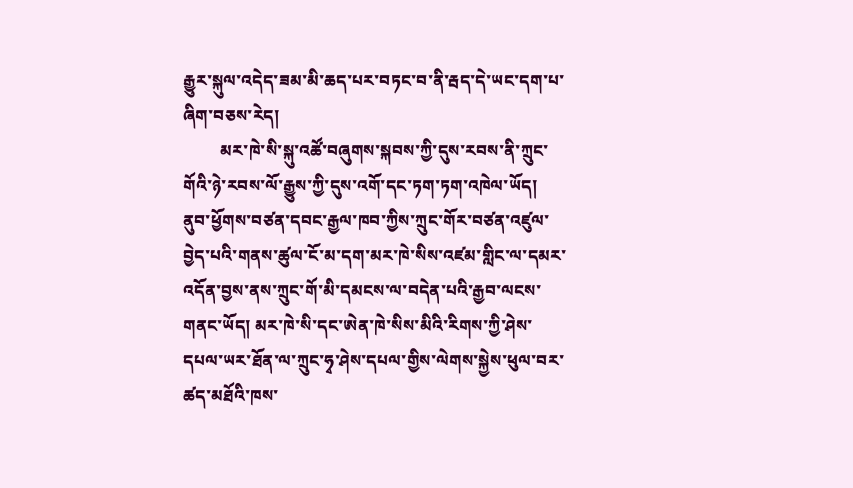རྒྱུར་སྐུལ་འདེད་ཟམ་མི་ཆད་པར་བཏང་བ་ནི་རྦད་དེ་ཡང་དག་པ་ཞིག་བཅས་རེད།
         མར་ཁེ་སི་སྐུ་འཚོ་བཞུགས་སྐབས་ཀྱི་དུས་རབས་ནི་ཀྲུང་གོའི་ཉེ་རབས་ལོ་རྒྱུས་ཀྱི་དུས་འགོ་དང་ཏག་ཏག་འཁེལ་ཡོད། ནུབ་ཕྱོགས་བཙན་དབང་རྒྱལ་ཁབ་ཀྱིས་ཀྲུང་གོར་བཙན་འཛུལ་བྱེད་པའི་གནས་ཚུལ་ངོ་མ་དག་མར་ཁེ་སིས་འཛམ་གླིང་ལ་དམར་འདོན་བྱས་ནས་ཀྲུང་གོ་མི་དམངས་ལ་བདེན་པའི་རྒྱབ་ལངས་གནང་ཡོད། མར་ཁེ་སི་དང་ཨེན་ཁེ་སིས་མིའི་རིགས་ཀྱི་ཤེས་དཔལ་ཡར་ཐོན་ལ་ཀྲུང་ཧྭ་ཤེས་དཔལ་གྱིས་ལེགས་སྐྱེས་ཕུལ་བར་ཚད་མཐོའི་ཁས་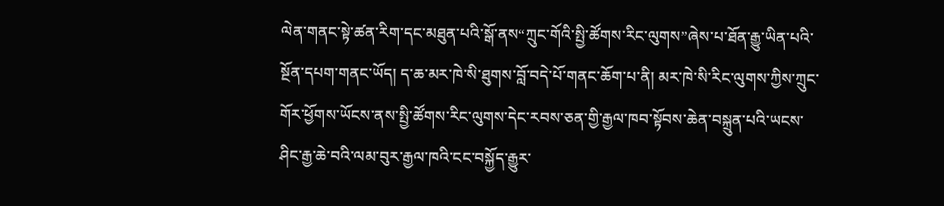ལེན་གནང་སྟེ་ཚན་རིག་དང་མཐུན་པའི་སྒོ་ནས“ཀྲུང་གོའི་སྤྱི་ཚོགས་རིང་ལུགས”ཞེས་པ་ཐོན་རྒྱུ་ཡིན་པའི་སྔོན་དཔག་གནང་ཡོད། ད་ཆ་མར་ཁེ་སི་ཐུགས་བློ་བདེ་པོ་གནང་ཆོག་པ་ནི། མར་ཁེ་སི་རིང་ལུགས་ཀྱིས་ཀྲུང་གོར་ཕྱོགས་ཡོངས་ནས་སྤྱི་ཚོགས་རིང་ལུགས་དེང་རབས་ཅན་གྱི་རྒྱལ་ཁབ་སྟོབས་ཆེན་བསྐྲུན་པའི་ཡངས་ཤིང་རྒྱ་ཆེ་བའི་ལམ་བུར་རྒྱལ་ཁའི་ངང་བསྐྱོད་རྒྱུར་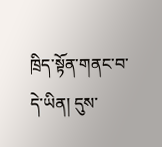ཁྲིད་སྟོན་གནང་བ་དེ་ཡིན། དུས་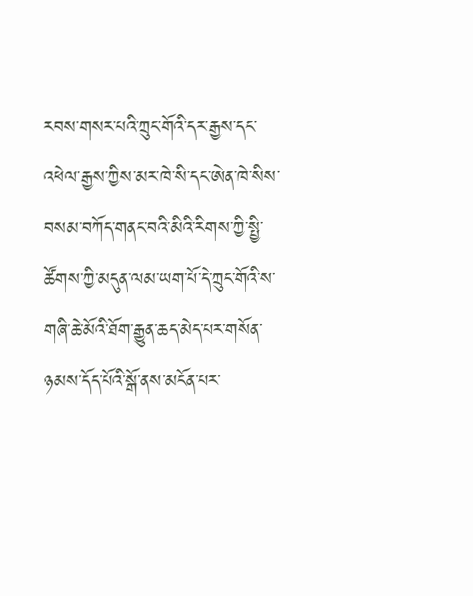རབས་གསར་པའི་ཀྲུང་གོའི་དར་རྒྱས་དང་འཕེལ་རྒྱས་ཀྱིས་མར་ཁེ་སི་དང་ཨེན་ཁེ་སིས་བསམ་བཀོད་གནང་བའི་མིའི་རིགས་ཀྱི་སྤྱི་ཚོགས་ཀྱི་མདུན་ལམ་ཡག་པོ་དེ་ཀྲུང་གོའི་ས་གཞི་ཆེ་མོའི་ཐོག་རྒྱུན་ཆད་མེད་པར་གསོན་ཉམས་དོད་པོའི་སྒོ་ནས་མངོན་པར་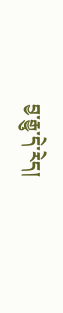བྱ་རྒྱུ་དེ་རེད།